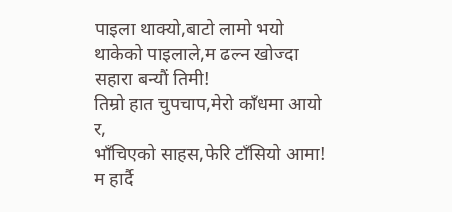पाइला थाक्यो,बाटो लामो भयो
थाकेको पाइलाले,म ढल्न खोज्दा
सहारा बन्यौं तिमी!
तिम्रो हात चुपचाप,मेरो काँधमा आयो
र,
भाँचिएको साहस,फेरि टाँसियो आमा!
म हार्दै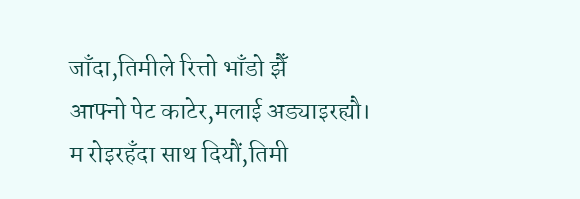जाँदा,तिमीले रित्तो भाँडो झैँ
आफ्नो पेट काटेर,मलाई अड्याइरह्यौ।
म रोइरहँदा साथ दियौं,तिमी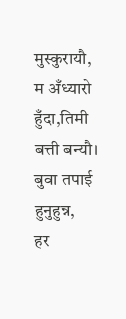मुस्कुरायौ,
म अँध्यारो हुँदा,तिमी बत्ती बन्यौ।
बुवा तपाई हुनुहुन्न,
हर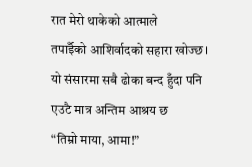रात मेरो थाकेको आत्माले
तपाईँको आशिर्वादको सहारा खोज्छ।
यो संसारमा सबै ढोका बन्द हुँदा पनि
एउटै मात्र अन्तिम आश्रय छ
“तिम्रो माया, आमा!”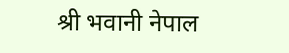श्री भवानी नेपाल